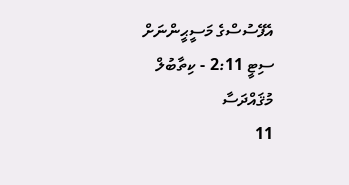އެފޭސުސްގެ މަސީޙީންނަށް ސިޓީ 2:11 - ކިތާބުލް މުޤައްދަސާ
11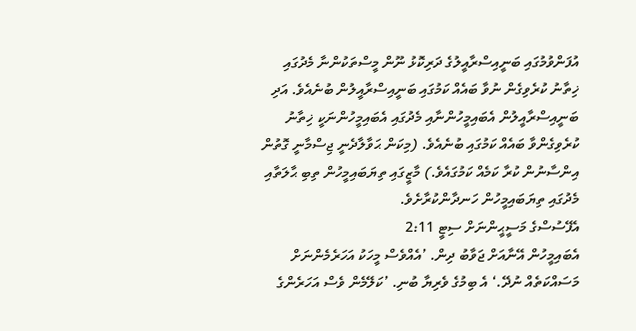އުފަންވުމުގައި ބަނީއިސްރާއީލުގެ ދަރިކޮޅު ނޫން މީސްތަކުންނާ މެދުގައި ޚިތާނު ކުރެވިގެން ނުވާ ބައެއް ކަމުގައި ބަނީއިސްރާއީލުން ބުނެއެވެ. އަދި ބަނީއިސްރާއީލުން އެބައިމީހުންނާއި މެދުގައި އެބައިމީހުންނަކީ ޚިތާނު ކުރެވިގެންވާ ބައެއް ކަމުގައި ބުނެއެވެ. (މިކަން ޙަވާލާދެނީ ޖިސްމާނީ ގޮތުން އިންސާނުން ކުރާ ކަމެއް ކަމުގައެވެ.) މާޒީގައި ތިޔަބައިމީހުން ތިބި ޙާލަތާއި މެދުގައި ތިޔަބައިމީހުން ހަނދާންކުރާށެވެ.
އެފޭސުސްގެ މަސީޙީންނަށް ސިޓީ 2:11
އެބައިމީހުން އޭނާއަށް ޖަވާބު ދިން. ’އެއްވެސް މީހަކު އަހަރެމެންނަށް މަސައްކަތެއް ނުދޭ.‘ އެ ބިމުގެ ވެރިޔާ ބުނި. ’ކަލޭމެން ވެސް އަހަރެންގެ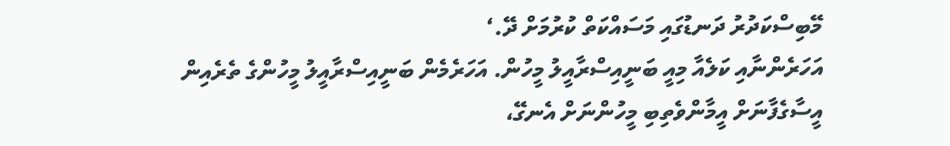މޭބިސްކަދުރު ދަނޑުގައި މަސައްކަތް ކުރުމަށް ދޭ.‘
އަހަރެންނާއި ކަލެއާ މިއީ ބަނީއިސްރާއީލު މީހުން. އަހަރެމެން ބަނީއިސްރާއީލު މީހުންގެ ތެރެއިން އީސާގެފާނަށް އީމާންވެތިބި މީހުންނަށް އެނގޭ،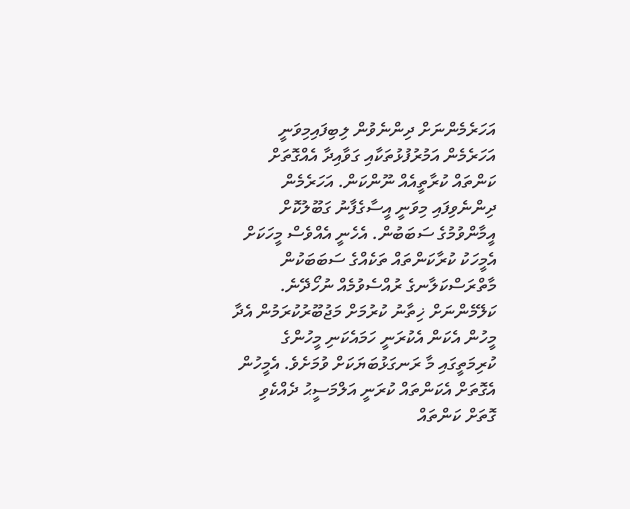އަހަރެމެންނަށް ދިންނެވުން ލިބިފައިމިވަނީ އަހަރެމެން އަމުރުފުޅުތަކާއި ގަވާއިދާ އެއްގޮތަށް ކަންތައް ކުރާތީއެއް ނޫންކަން. އަހަރެމެން ދިންނެވިފައި މިވަނީ އީސާގެފާނު ގަބޫލުކޮށް އީމާންވުމުގެ ސަބަބުން. އެހެނީ އެއްވެސް މީހަކަށް އެމީހަކު ކުރާކަންތައް ތަކެއްގެ ސަބަބަކުން މާތްރަސްކަލާނގެ ރުއްސެވުމެއް ނުހޯދޭނެ.
ކަލޭމެންނަށް ޚިތާނު ކުރުމަށް މަޖުބޫރުކުރަމުން އެދާ މީހުން އެކަން އެކުރަނީ ހަމައެކަނި މީހުންގެ ކުރިމަތީގައި މާ ރަނގަޅުބަޔަކަށް ވުމަށެވެ. އެމީހުން އެގޮތަށް އެކަންތައް ކުރަނީ އަލްމަސީޙު ދެއްކެވި ގޮތަށް ކަންތައް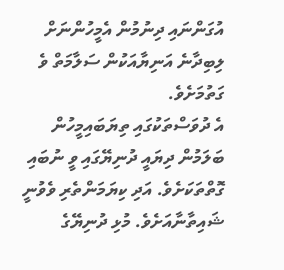އުގަންނައި ދިނުމުން އެމީހުންނަށް ލިބިދާނެ އަނިޔާއަކުން ސަލާމަތް ވެ ގަތުމަށެވެ.
އެ ދުވަސްތަކުގައި ތިޔަބައިމީހުން ބަލަމުން ދިޔައީ ދުނިޔޭގައި ވީ ނުބައި ގޮތްތަކަށެވެ. އަދި ކިޔަމަންތެރި ވެވުނީ ޝައިތާނާއަށެވެ. މުޅި ދުނިޔޭގެ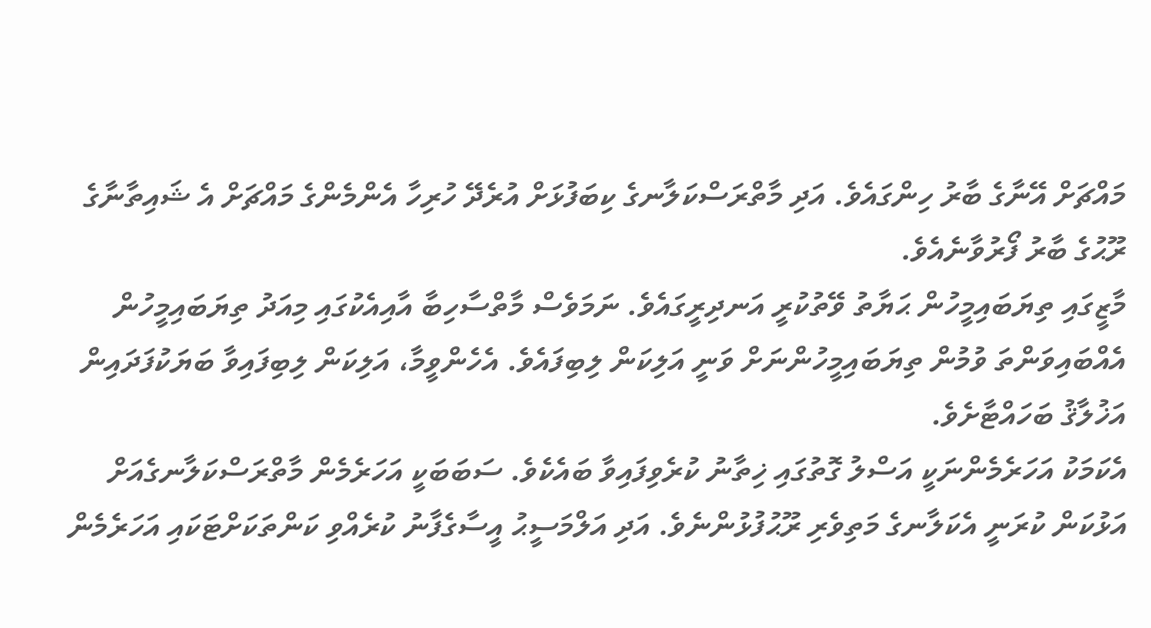މައްޗަށް އޭނާގެ ބާރު ހިންގައެވެ. އަދި މާތްރަސްކަލާނގެ ކިބަފުޅަށް އުރެދޭ ހުރިހާ އެންމެންގެ މައްޗަށް އެ ޝައިތާނާގެ ރޫޙުގެ ބާރު ފޯރުވާނެއެވެ.
މާޒީގައި ތިޔަބައިމީހުން ޙަޔާތު ވޭތުކުރީ އަނދިރީގައެވެ. ނަމަވެސް މާތްސާހިބާ އާއިއެކުގައި މިއަދު ތިޔަބައިމީހުން އެއްބައިވަންތަ ވުމުން ތިޔަބައިމީހުންނަށް ވަނީ އަލިކަން ލިބިފައެވެ. އެހެންވީމާ، އަލިކަން ލިބިފައިވާ ބަޔަކުފަދައިން އަޚުލާޤު ބަހައްޓާށެވެ.
އެކަމަކު އަހަރެމެންނަކީ އަސްލު ގޮތުގައި ޚިތާނު ކުރެވިފައިވާ ބައެކެވެ. ސަބަބަކީ އަހަރެމެން މާތްރަސްކަލާނގެއަށް އަޅުކަން ކުރަނީ އެކަލާނގެ މަތިވެރި ރޫޙުފުޅުންނެވެ. އަދި އަލްމަސީޙު އީސާގެފާނު ކުރެއްވި ކަންތަކަށްޓަކައި އަހަރެމެން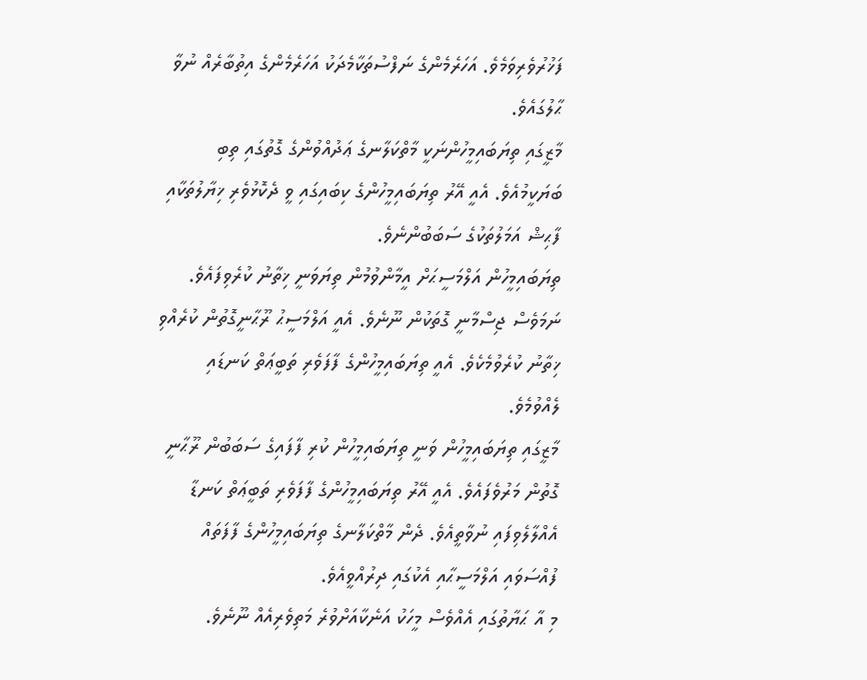ފަޚުރުވެރިވަމެވެ. އަހަރެމެންގެ ނަފްސުތަކާމެދަކު އަހަރެމެންގެ އިތުބާރެއް ނުވާ ޙާލުގައެވެ.
މާޒީގައި ތިޔަބައިމީހުންނަކީ މާތްކަލާނގެ ޢަދުއްވުންގެ ގޮތުގައި ތިބި ބަޔަކީމުއެވެ. އެއީ އޭރު ތިޔަބައިމީހުންގެ ކިބައިގައި ވީ ދެކޮޅުވެރި ޚިޔާލުތަކާއި ފާޙިޝް އަމަލުތަކުގެ ސަބަބުންނެވެ.
ތިޔަބައިމީހުން އަލްމަސީޙަށް އީމާންވުމުން ތިޔަވަނީ ޚިތާނު ކުރެވިފައެވެ. ނަމަވެސް ޖިސްމާނީ ގޮތަކުން ނޫނެވެ. އެއީ އަލްމަސީޙު ރޫޙާނީގޮތުން ކުރެއްވި ޚިތާނު ކުރެވުމެކެވެ. އެއީ ތިޔަބައިމީހުންގެ ފާފަވެރި ތަބީޢަތް ކަނޑައި ލެއްވުމެވެ.
މާޒީގައި ތިޔަބައިމީހުން ވަނީ ތިޔަބައިމީހުން ކުރި ފާފައިގެ ސަބަބުން ރޫޙާނީ ގޮތުން މަރުވެފައެވެ. އެއީ އޭރު ތިޔަބައިމީހުންގެ ފާފަވެރި ތަބީޢަތް ކަނޑާ އެއްލާލެވިފައި ނުވާތީއެވެ. ދެން މާތްކަލާނގެ ތިޔަބައިމީހުންގެ ފާފަތައް ފުއްސަވައި އަލްމަސީޙާއި އެކުގައި ދިރުއްވީއެވެ.
މި އާ ޙަޔާތުގައި އެއްވެސް މީހަކު އަނެކާއަށްވުރެ މަތިވެރިއެއް ނޫނެވެ.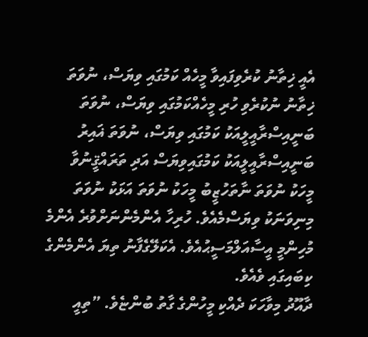އެއީ ޚިތާނު ކުރެވިފައިވާ މީހެއް ކަމުގައި ވިޔަސް، ނުވަތަ ޚިތާނު ނުކުރެވި ހުރި މީހެއްކަމުގައި ވިޔަސް، ނުވަތަ ބަނީއިސްރާއީލީއަކު ކަމުގައި ވިޔަސް، ނުވަތަ ޣައިރު ބަނީއިސްރާއީލީއަކު ކަމުގައިވިޔަސް އަދި ތަރައްޤީނުވާ މީހަކު ނުވަތަ ނާތަހުޒީބު މީހަކު ނުވަތަ އަޅަކު ނުވަތަ މިނިވަނަކު ވިޔަސްމެއެވެ. ހުރިހާ އެންމެންނަށްވުރެ އެންމެ މުހިންމީ އީސާއަލްމަސީޙުއެވެ. އެކަލޭގެފާނު ތިޔަ އެންމެންގެ ކިބައިގައި ވެއެވެ.
ދާއޫދު މިވާހަކަ ދެއްކި މީހުންގެ ގާތު ބުންޏެވެ. ”ތިއީ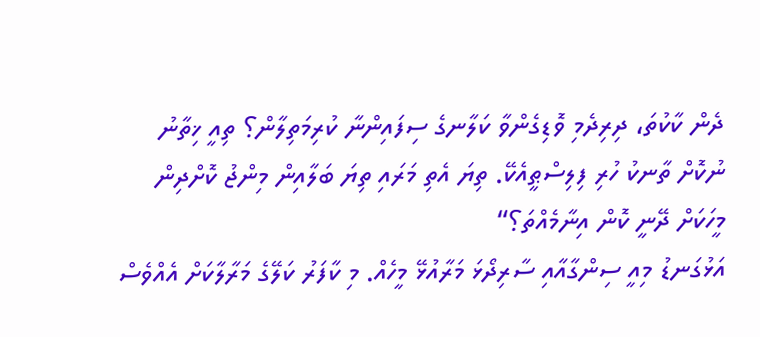ދެން ކާކުތަ، ދިރިދެމި ވޮޑިގެންވާ ކަލާނގެ ސިފައިންނާ ކުރިމަތިލާން؟ ތިއީ ޚިތާނު ނުކޮށް ތާނކު ހުރި ފިލިސްޠީއެކޭ. ތިޔަ އެތި މަރައި ތިޔަ ބަލާއިން މިންޖު ކޮށްދިން މީހަކަށް ދޭނީ ކޮން އިނާމެއްތަ؟“
އަޅުގަނޑު މިއީ ސިންގާއާއި ސާރިދޯޅަ މަރާއުޅޭ މީހެއް. މި ކާފަރު ކަލޭގެ މަރާލާކަށް އެއްވެސް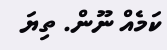ކަމެއް ނޫން. ތިޔަ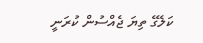ކަލޭގެ ތިޔަ ޖެއްސުން ކުރަނީ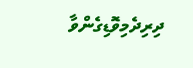ދިރިދެމިވޮޑިގެންވާ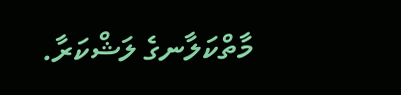މާތްކަލާނގެ ލަޝްކަރާ.